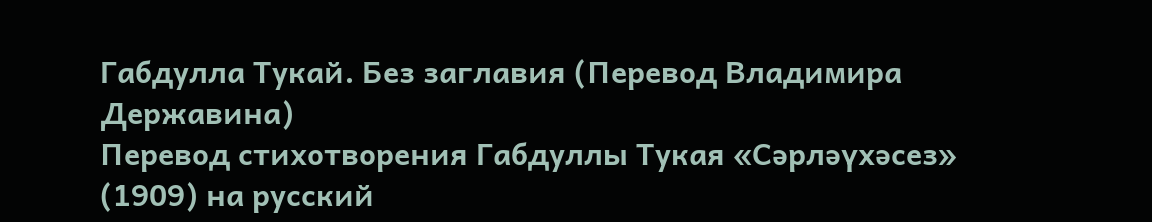Габдулла Тукай. Без заглавия (Перевод Владимира Державина)
Перевод стихотворения Габдуллы Тукая «Сәрләүхәсез» (1909) на русский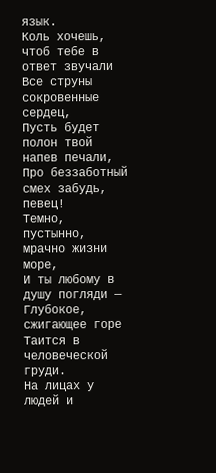язык.
Коль хочешь, чтоб тебе в ответ звучали
Все струны сокровенные сердец,
Пусть будет полон твой напев печали,
Про беззаботный смех забудь, певец!
Темно, пустынно, мрачно жизни море,
И ты любому в душу погляди —
Глубокое, сжигающее горе
Таится в человеческой груди.
На лицах у людей и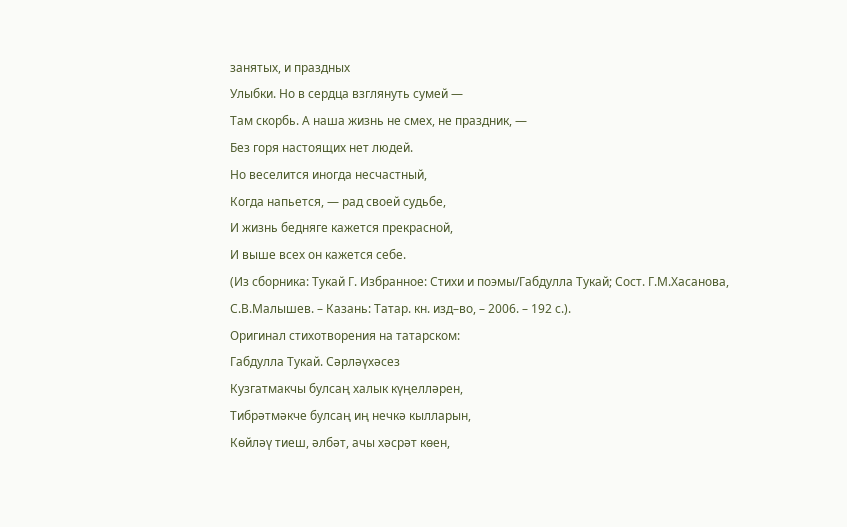занятых, и праздных
Улыбки. Но в сердца взглянуть сумей —
Там скорбь. А наша жизнь не смех, не праздник, —
Без горя настоящих нет людей.
Но веселится иногда несчастный,
Когда напьется, — рад своей судьбе,
И жизнь бедняге кажется прекрасной,
И выше всех он кажется себе.
(Из сборника: Тукай Г. Избранное: Стихи и поэмы/Габдулла Тукай; Сост. Г.М.Хасанова, С.В.Малышев. – Казань: Татар. кн. изд–во, – 2006. – 192 с.).
Оригинал стихотворения на татарском:
Габдулла Тукай. Сәрләүхәсез
Кузгатмакчы булсаң халык күңелләрен,
Тибрәтмәкче булсаң иң нечкә кылларын,
Көйләү тиеш, әлбәт, ачы хәсрәт көен,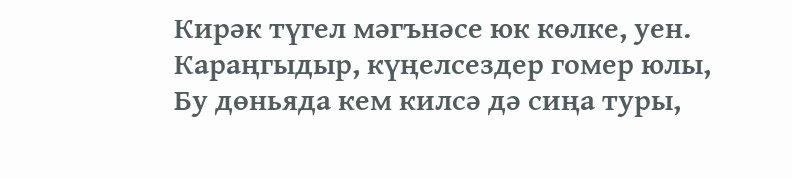Кирәк түгел мәгънәсе юк көлке, уен.
Караңгыдыр, күңелсездер гомер юлы,
Бу дөньяда кем килсә дә сиңа туры,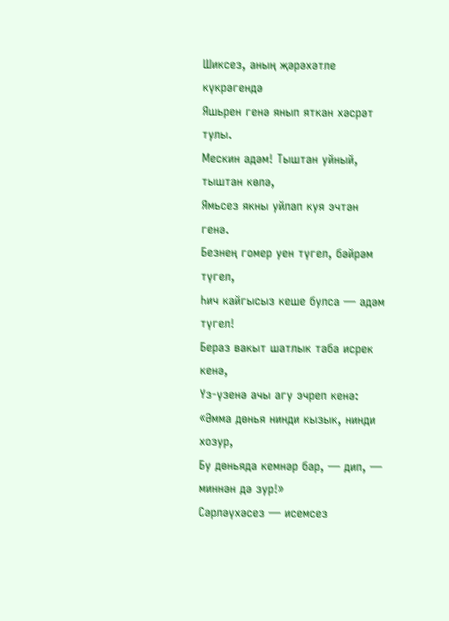Шиксез, аның җәрәхәтле күкрәгендә
Яшьрен генә янып яткан хәсрәт тулы.
Мескин адәм! Тыштан уйный, тыштан көлә,
Ямьсез якны уйлап куя эчтән генә.
Безнең гомер уен түгел, бәйрәм түгел,
Һич кайгысыз кеше булса — адәм түгел!
Бераз вакыт шатлык таба исрек кенә,
Үз-үзенә ачы агу эчреп кенә:
«Әмма дөнья нинди кызык, нинди хозур,
Бу дөньяда кемнәр бар, — дип, — миннән дә зур!»
Сәрләүхәсез — исемсез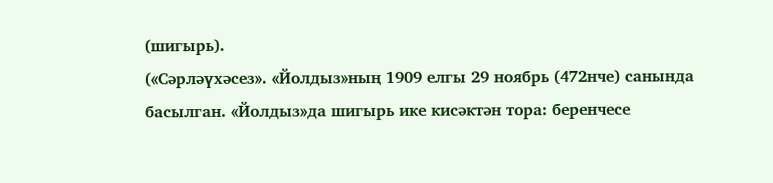(шигырь).
(«Сәрләүхәсез». «Йолдыз»ның 1909 елгы 29 ноябрь (472нче) санында басылган. «Йолдыз»да шигырь ике кисәктән тора: беренчесе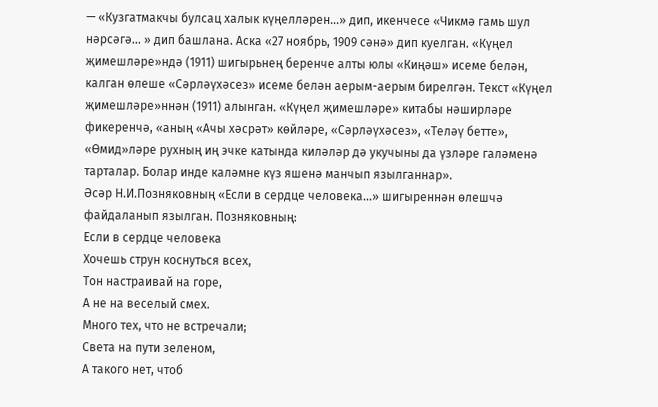— «Кузгатмакчы булсац халык күңелләрен...» дип, икенчесе «Чикмә гамь шул нәрсәгә... » дип башлана. Аска «27 ноябрь, 1909 сәнә» дип куелган. «Күңел җимешләре»ндә (1911) шигырьнең беренче алты юлы «Киңәш» исеме белән, калган өлеше «Сәрләүхәсез» исеме белән аерым-аерым бирелгән. Текст «Күңел җимешләре»ннән (1911) алынган. «Күңел җимешләре» китабы нәширләре фикеренчә, «аның «Ачы хәсрәт» көйләре, «Сәрләүхәсез», «Теләү бетте», «Өмид»ләре рухның иң эчке катында киләләр дә укучыны да үзләре галәменә тарталар. Болар инде каләмне күз яшенә манчып язылганнар».
Әсәр Н.И.Позняковның «Если в сердце человека...» шигыреннән өлешчә файдаланып язылган. Позняковның:
Если в сердце человека
Хочешь струн коснуться всех,
Тон настраивай на горе,
А не на веселый смех.
Много тех, что не встречали;
Света на пути зеленом,
А такого нет, чтоб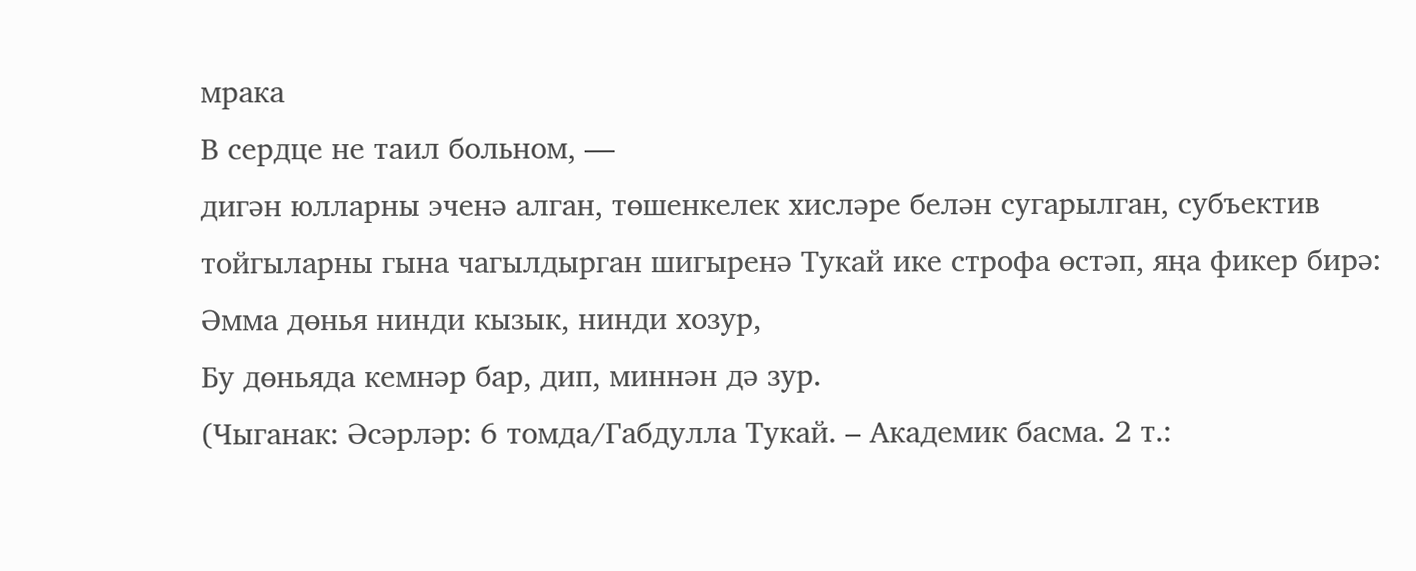мрака
В сердце не таил больном, —
дигән юлларны эченә алган, төшенкелек хисләре белән сугарылган, субъектив тойгыларны гына чагылдырган шигыренә Тукай ике строфа өстәп, яңа фикер бирә:
Әмма дөнья нинди кызык, нинди хозур,
Бу дөньяда кемнәр бар, дип, миннән дә зур.
(Чыганак: Әсәрләр: 6 томда/Габдулла Тукай. – Академик басма. 2 т.: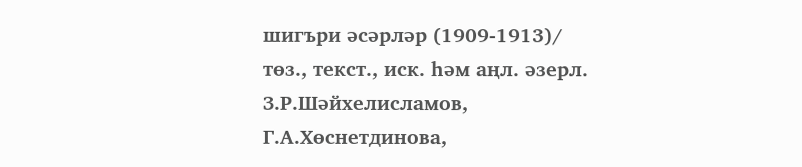шигъри әсәрләр (1909-1913)/ төз., текст., иск. һәм аңл. әзерл. З.Р.Шәйхелисламов, Г.А.Хөснетдинова,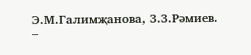Э.М.Галимҗанова, З.З.Рәмиев. –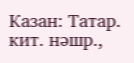Казан: Татар. кит. нәшр.,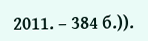2011. – 384 б.)).